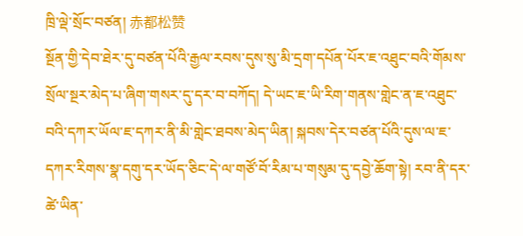ཁྲི་ལྡེ་སྲོང་བཙན། 赤都松赞
སྔོན་གྱི་དེབ་ཐེར་དུ་བཙན་པོའི་རྒྱལ་རབས་དུས་སུ་མི་དྲག་དཔོན་པོར་ཇ་འཐུང་བའི་གོམས་སྲོལ་སྔར་མེད་པ་ཞིག་གསར་དུ་དར་བ་བཀོད། དེ་ཡང་ཇ་ཡི་རིག་གནས་གླེང་ན་ཇ་འཐུང་བའི་དཀར་ཡོལ་ཇ་དཀར་ནི་མི་གླེང་ཐབས་མེད་ཡིན། སྐབས་དེར་བཙན་པོའི་དུས་ལ་ཇ་དཀར་རིགས་སྣ་དགུ་དར་ཡོད་ཅིང་དེ་ལ་གཙོ་བོ་རིམ་པ་གསུམ་དུ་དབྱེ་ཆོག་སྟེ། རབ་ནི་དར་ཚེ་ཡིན་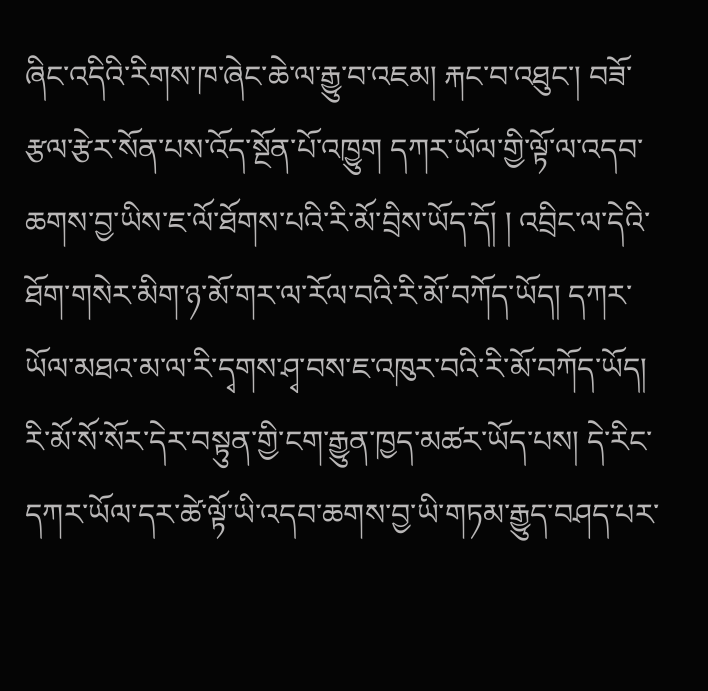ཞིང་འདིའི་རིགས་ཁ་ཞེང་ཆེ་ལ་རྒྱུ་བ་འཇམ། རྐང་བ་འཐུང་། བཟོ་རྩལ་རྩེར་སོན་པས་འོད་སྔོན་པོ་འཁྱུག དཀར་ཡོལ་གྱི་ལྟོ་ལ་འདབ་ཆགས་བྱ་ཡིས་ཇ་ལོ་ཐོགས་པའི་རི་མོ་བྲིས་ཡོད་དོ། ། འབྲིང་ལ་དེའི་ཐོག་གསེར་མིག་ཉ་མོ་གར་ལ་རོལ་བའི་རི་མོ་བཀོད་ཡོད། དཀར་ཡོལ་མཐའ་མ་ལ་རི་དྭགས་ཤྭ་བས་ཇ་འཁུར་བའི་རི་མོ་བཀོད་ཡོད། རི་མོ་སོ་སོར་དེར་བསྟུན་གྱི་ངག་རྒྱུན་ཁྱད་མཚར་ཡོད་པས། དེ་རིང་དཀར་ཡོལ་དར་ཚེ་ལྟོ་ཡི་འདབ་ཆགས་བྱ་ཡི་གཏམ་རྒྱུད་བཤད་པར་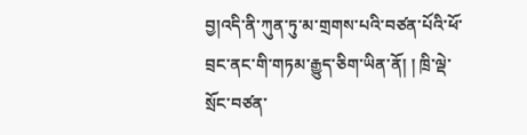བྱ།འདི་ནི་ཀུན་ཏུ་མ་གྲགས་པའི་བཙན་པོའི་ཕོ་བྲང་ནང་གི་གཏམ་རྒྱུད་ཅིག་ཡིན་ནོ། ། ཁྲི་ལྡེ་སྲོང་བཙན་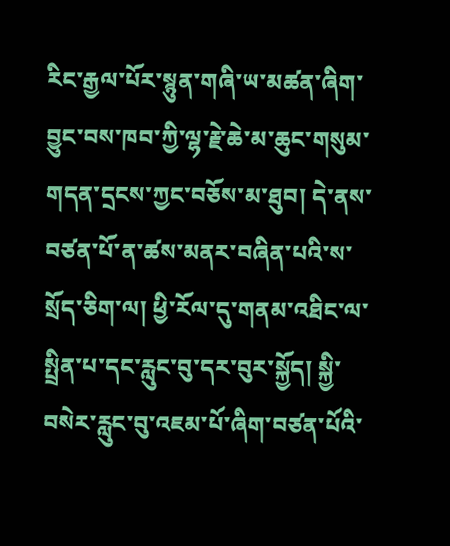རིང་རྒྱལ་པོར་སྙུན་གཞི་ཡ་མཚན་ཞིག་བྱུང་བས་ཁབ་ཀྱི་ལྷ་རྗེ་ཆེ་མ་ཆུང་གསུམ་གདན་དྲངས་ཀྱང་བཅོས་མ་ཐུབ། དེ་ནས་བཙན་པོ་ན་ཚས་མནར་བཞིན་པའི་ས་སྲོད་ཅིག་ལ། ཕྱི་རོལ་དུ་གནམ་འཐིང་ལ་སྤྲིན་པ་དང་རླུང་བུ་དར་བུར་སྐྱོད། སྐྱི་བསེར་རླུང་བུ་འཇམ་པོ་ཞིག་བཙན་པོའི་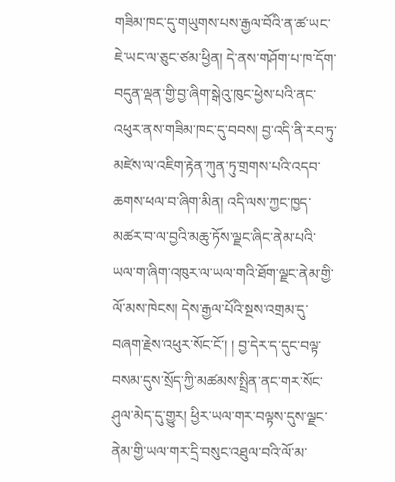གཟིམ་ཁང་དུ་གཡུགས་པས་རྒྱལ་བོའི་ན་ཚ་ཡང་ཇེ་ཡང་ལ་ཅུང་ཙམ་ཕྱིན། དེ་ནས་གཤོག་པ་ཁ་དོག་བདུན་ལྡན་གྱི་བྱ་ཞིག་སྒེའུ་ཁུང་ཕྱེས་པའི་ནང་འཕུར་ནས་གཟིམ་ཁང་དུ་བབས། བྱ་འདི་ནི་རབ་ཏུ་མཛེས་ལ་འཇིག་རྟེན་ཀུན་ཏུ་གྲགས་པའི་འདབ་ཆགས་ཕལ་བ་ཞིག་མིན། འདི་ལས་ཀྱང་ཁྱད་མཚར་བ་ལ་བྱའི་མཆུ་ཏོས་ལྗང་ཞིང་ནེམ་པའི་ཡལ་ག་ཞིག་འཁུར་ལ་ཡལ་གའི་ཐོག་ལྗང་ནེམ་གྱི་ལོ་མས་ཁེངས། དེས་རྒྱལ་པོའི་སྔས་འགྲམ་དུ་བཞག་རྗེས་འཕུར་སོང་ངོ་། ། བྱ་དེར་ད་དུང་བལྟ་བསམ་དུས་སྲོད་ཀྱི་མཚམས་སྤྲིན་ནང་གར་སོང་ཤུལ་མེད་དུ་གྱུར། ཕྱིར་ཡལ་གར་བལྟས་དུས་ལྗང་ནེམ་གྱི་ཡལ་གར་དྲི་བསུང་འཐུལ་བའི་ལོ་མ་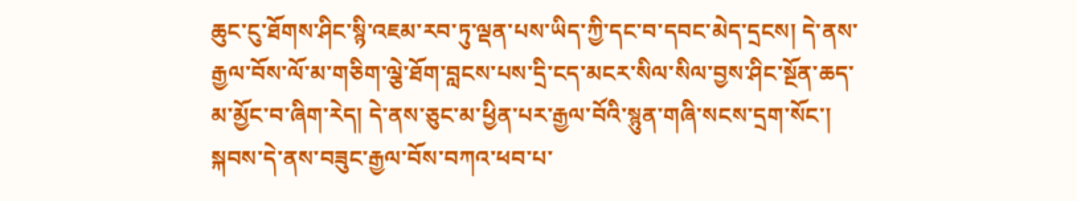ཆུང་ངུ་ཐོགས་ཤིང་སྙི་འཇམ་རབ་ཏུ་ལྡན་པས་ཡིད་ཀྱི་དང་བ་དབང་མེད་དྲངས། དེ་ནས་རྒྱལ་བོས་ལོ་མ་གཅིག་ལྕེ་ཐོག་བླངས་པས་དྲི་ངད་མངར་སིལ་སིལ་བྱས་ཤིང་སྔོན་ཆད་མ་མྱོང་བ་ཞིག་རེད། དེ་ནས་ཅུང་མ་ཕྱིན་པར་རྒྱལ་བོའི་སྙུན་གཞི་སངས་དྲག་སོང་། སྐབས་དེ་ནས་བཟུང་རྒྱལ་བོས་བཀའ་ཕབ་པ་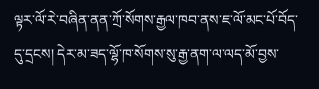ལྟར་ལོ་རེ་བཞིན་ནན་ཀྲོ་སོགས་རྒྱལ་ཁབ་ནས་ཇ་ལོ་མང་པོ་བོད་དུ་དྲངས། དེར་མ་ཟད་ལྷོ་ཁ་སོགས་སུ་རྒྱ་ནག་ལ་ལད་མོ་བྱས་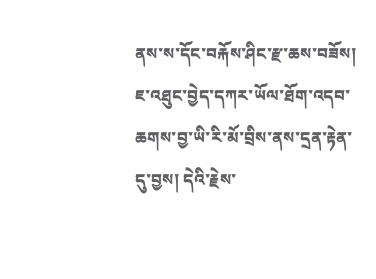ནས་ས་དོང་བརྐོས་ཤིང་རྫ་ཆས་བཟོས། ཇ་འཐུང་བྱེད་དཀར་ཡོལ་ཐོག་འདབ་ཆགས་བྱ་ཡི་རི་མོ་བྲིས་ནས་དྲན་རྟེན་དུ་བྱས། དེའི་རྗེས་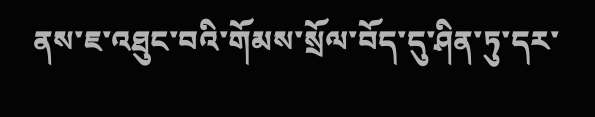ནས་ཇ་འཐུང་བའི་གོམས་སྲོལ་བོད་དུ་ཤིན་ཏུ་དར་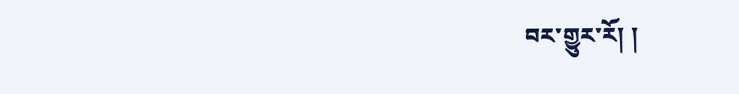བར་གྱུར་རོ། །